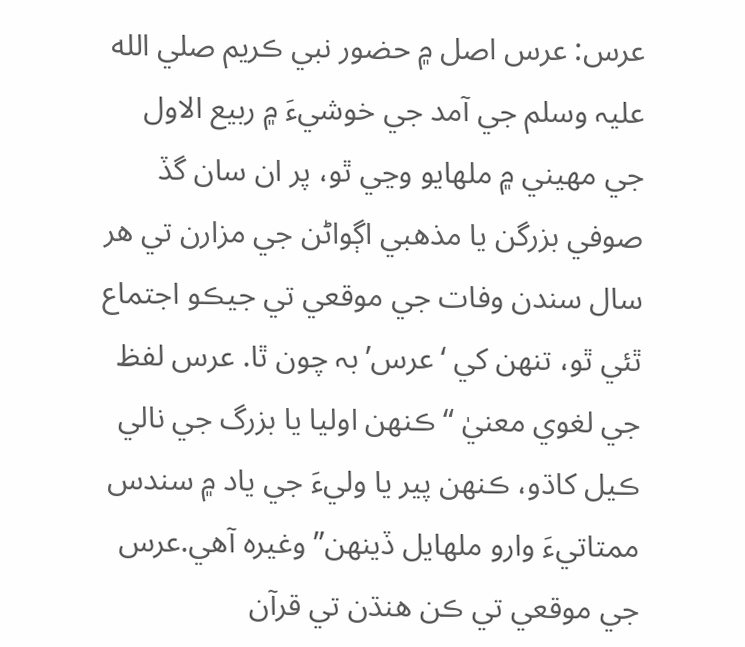عرس: عرس اصل ۾ حضور نبي ڪريم صلي الله عليہ وسلم جي آمد جي خوشيءَ ۾ ربيع الاول جي مهيني ۾ ملهايو وڃي ٿو، پر ان سان گڏ صوفي بزرگن يا مذهبي اڳواڻن جي مزارن تي هر سال سندن وفات جي موقعي تي جيڪو اجتماع ٿئي ٿو، تنهن کي ‘عرس’ بہ چون ٿا. عرس لفظ جي لغوي معنيٰ “ڪنهن اوليا يا بزرگ جي نالي ڪيل کاڌو، ڪنهن پير يا وليءَ جي ياد ۾ سندس ممتاتيءَ وارو ملهايل ڏينهن” وغيرہ آهي.عرس جي موقعي تي ڪن هنڌن تي قرآن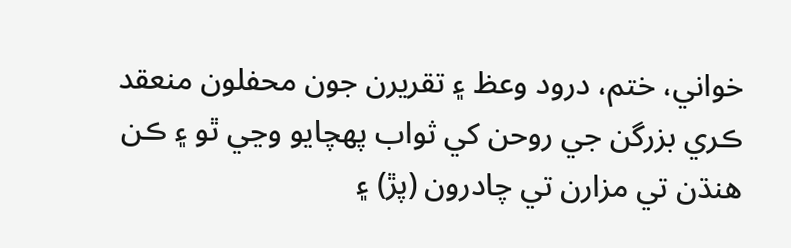خواني، ختم، درود وعظ ۽ تقريرن جون محفلون منعقد ڪري بزرگن جي روحن کي ثواب پھچايو وڃي ٿو ۽ ڪن هنڌن تي مزارن تي چادرون (پڙ) ۽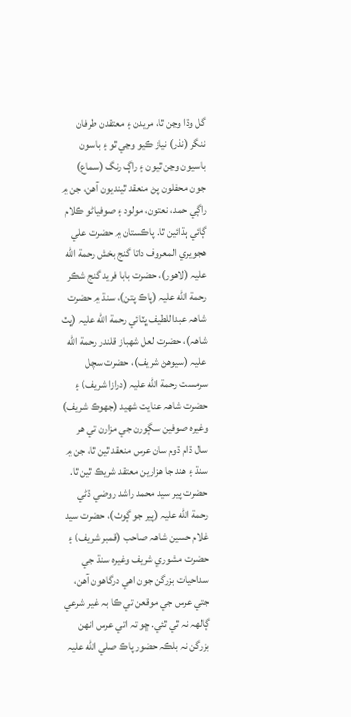گل وڌا وڃن ٿا، مريدن ۽ معتقدن طرفان ننگر (نذر) نياز ڪيو وڃي ٿو ۽ باسون باسيون وڃن ٿيون ۽ راڳ رنگ (سماع) جون محفلون پڻ منعقد ٿينديون آهن، جن ۾ راڳي حمد، نعتون، مولود ۽ صوفياڻو ڪلام ڳائي ٻڌائين ٿا. پاڪستان ۾ حضرت علي هجويري المعروف داتا گنج بخش رحمة الله عليہ (لاهور)، حضرت بابا فريد گنج شڪر رحمة الله عليہ (پاڪ پتن)، سنڌ ۾ حضرت شاھہ عبداللطيف ڀٽائي رحمة الله عليہ (ڀٽ شاھہ)، حضرت لعل شھباز قلندر رحمة الله عليہ (سيوهڻ شريف)، حضرت سچل سرمست رحمة الله عليہ (درازا شريف) ۽ حضرت شاھہ عنايت شھيد (جهوڪ شريف) وغيرہ صوفين سڳورن جي مزارن تي هر سال ڌام ڌوم سان عرس منعقد ٿين ٿا، جن ۾ سنڌ ۽ هند جا هزارين معتقد شريڪ ٿين ٿا. حضرت پير سيد محمد راشد روضي ڌڻي رحمة الله عليہ (پير جو ڳوٺ)، حضرت سيد غلام حسين شاھہ صاحب (قمبر شريف) ۽ حضرت مشوري شريف وغيرہ سنڌ جي سداحيات بزرگن جون اهي درگاهون آهن، جتي عرس جي موقعن تي ڪا بہ غير شرعي ڳالھہ نہ ٿي ٿئي. ڇو تہ اتي عرس انهن بزرگن نہ بلڪہ حضور پاڪ صلي الله عليہ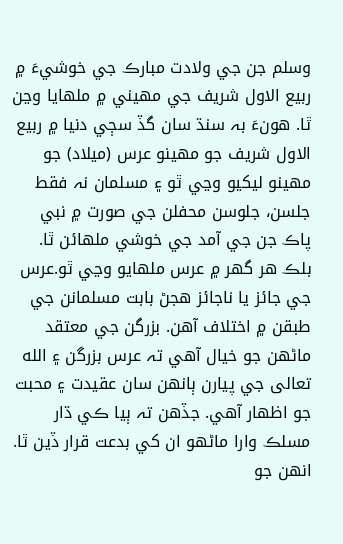وسلم جن جي ولادت مبارڪ جي خوشيءَ ۾ ربيع الاول شريف جي مهيني ۾ ملهايا وڃن ٿا. هونءَ بہ سنڌ سان گڏ سڄي دنيا ۾ ربيع الاول شريف جو مهينو عرس (ميلاد) جو مهينو ليکيو وڃي ٿو ۽ مسلمان نہ فقط جلسن، جلوسن محفلن جي صورت ۾ نبي پاڪ جن جي آمد جي خوشي ملهائن ٿا. بلڪ هر گهر ۾ عرس ملهايو وڃي ٿو.عرس جي جائز يا ناجائز هجڻ بابت مسلمانن جي طبقن ۾ اختلاف آهن. بزرگن جي معتقد ماڻهن جو خيال آهي تہ عرس بزرگن ۽ الله تعالى جي پيارن ٻانهن سان عقيدت ۽ محبت جو اظهار آهي. جڏهن تہ ٻيا ڪي ڌار مسلڪ وارا ماڻهو ان کي بدعت قرار ڏين ٿا. انهن جو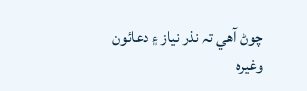چوڻ آهي تہ نذر نياز ۽ دعائون وغيرہ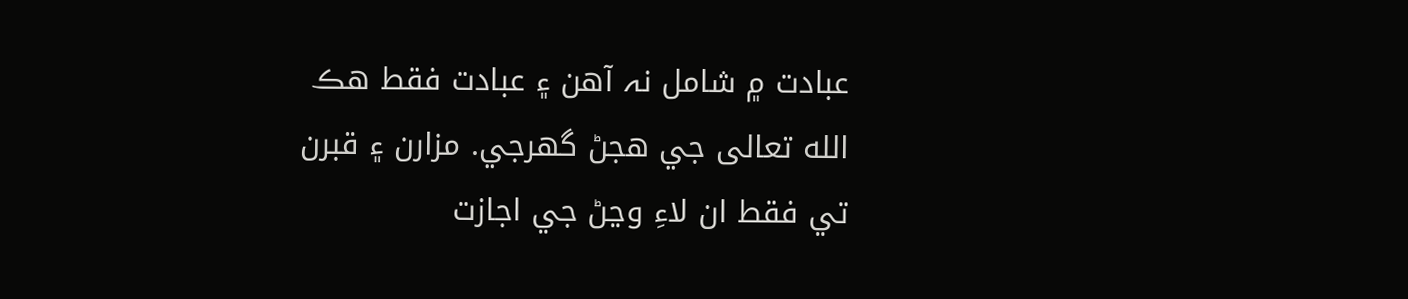عبادت ۾ شامل نہ آهن ۽ عبادت فقط هڪ الله تعالى جي هجڻ گهرجي. مزارن ۽ قبرن تي فقط ان لاءِ وڃڻ جي اجازت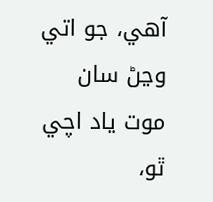آهي، جو اتي وڃڻ سان موت ياد اچي ٿو،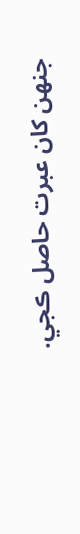جنهن کان عبرت حاصل ڪجي.